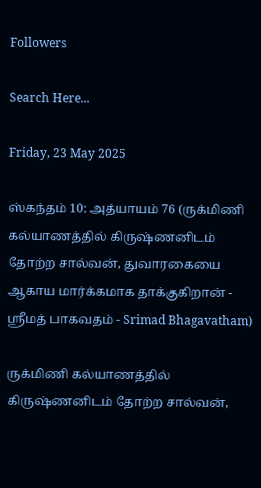Followers

Search Here...

Friday, 23 May 2025

ஸ்கந்தம் 10: அத்யாயம் 76 (ருக்மிணி கல்யாணத்தில் கிருஷ்ணனிடம் தோற்ற சால்வன், துவாரகையை ஆகாய மார்க்கமாக தாக்குகிறான் - ஸ்ரீமத் பாகவதம் - Srimad Bhagavatham)

ருக்மிணி கல்யாணத்தில் கிருஷ்ணனிடம் தோற்ற சால்வன்,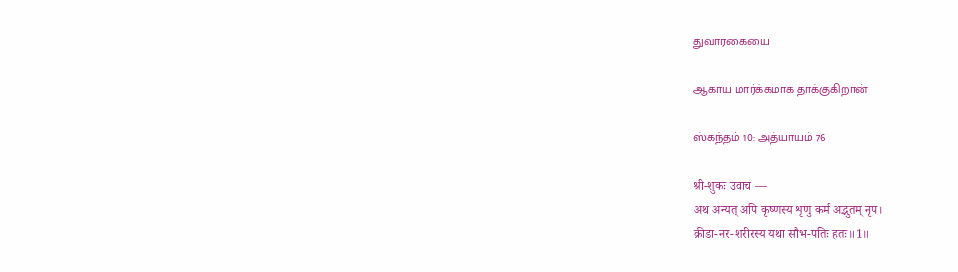துவாரகையை

ஆகாய மார்க்கமாக தாக்குகிறான்

ஸ்கந்தம் 10: அத்யாயம் 76

श्री-शुकः उवाच —
अथ अन्यत् अपि कृष्णस्य शृणु कर्म अद्भुतम् नृप।
क्रीडा-नर-शरीरस्य यथा सौभ-पतिः हतः॥1॥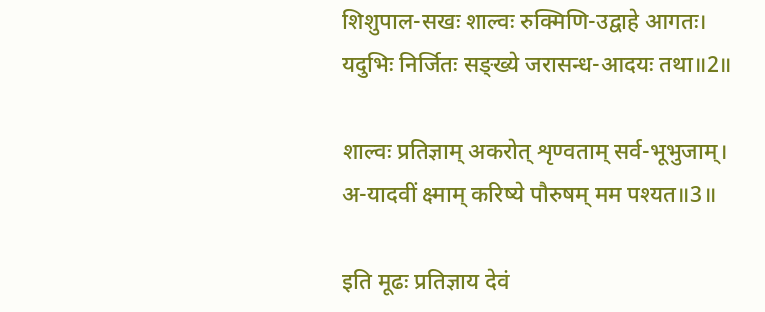शिशुपाल-सखः शाल्वः रुक्मिणि-उद्वाहे आगतः।
यदुभिः निर्जितः सङ्ख्ये जरासन्ध-आदयः तथा॥2॥

शाल्वः प्रतिज्ञाम् अकरोत् शृण्वताम् सर्व-भूभुजाम्।
अ-यादवीं क्ष्माम् करिष्ये पौरुषम् मम पश्यत॥3॥

इति मूढः प्रतिज्ञाय देवं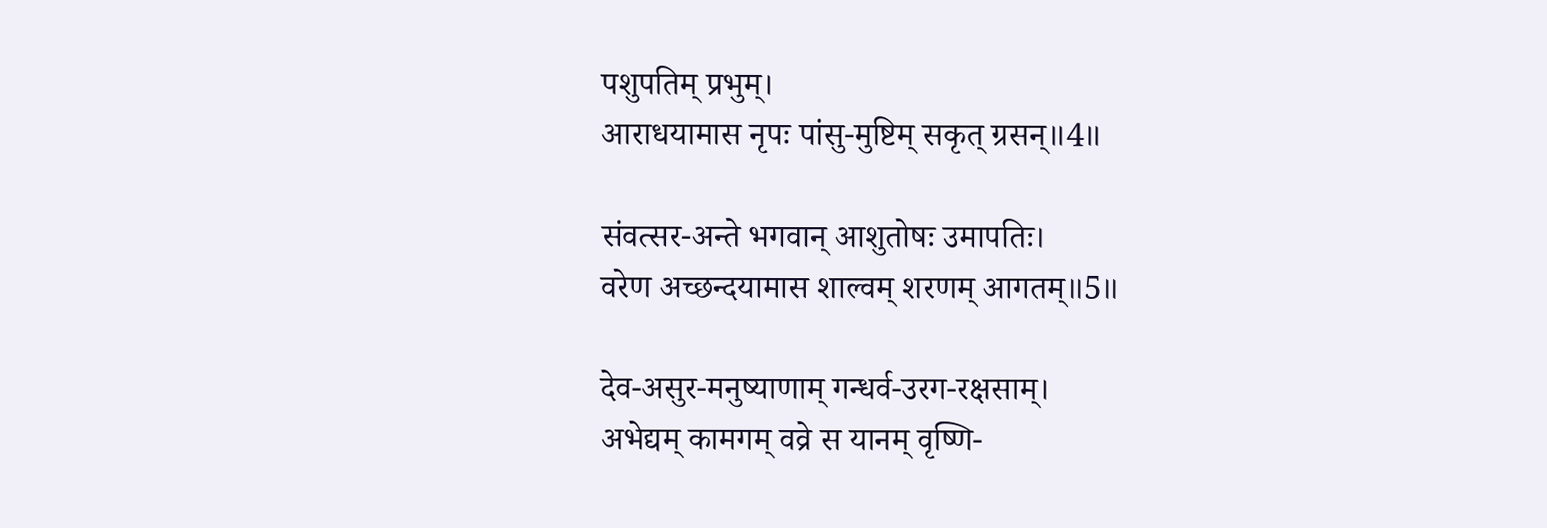पशुपतिम् प्रभुम्।
आराधयामास नृपः पांसु-मुष्टिम् सकृत् ग्रसन्॥4॥

संवत्सर-अन्ते भगवान् आशुतोषः उमापतिः।
वरेण अच्छन्दयामास शाल्वम् शरणम् आगतम्॥5॥

देव-असुर-मनुष्याणाम् गन्धर्व-उरग-रक्षसाम्।
अभेद्यम् कामगम् वव्रे स यानम् वृष्णि-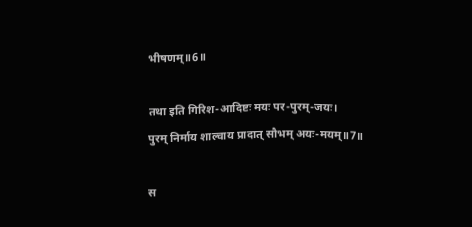भीषणम्॥6॥

तथा इति गिरिश-आदिष्टः मयः पर-पुरम्-जयः।
पुरम् निर्माय शाल्वाय प्रादात् सौभम् अयः-मयम्॥7॥

स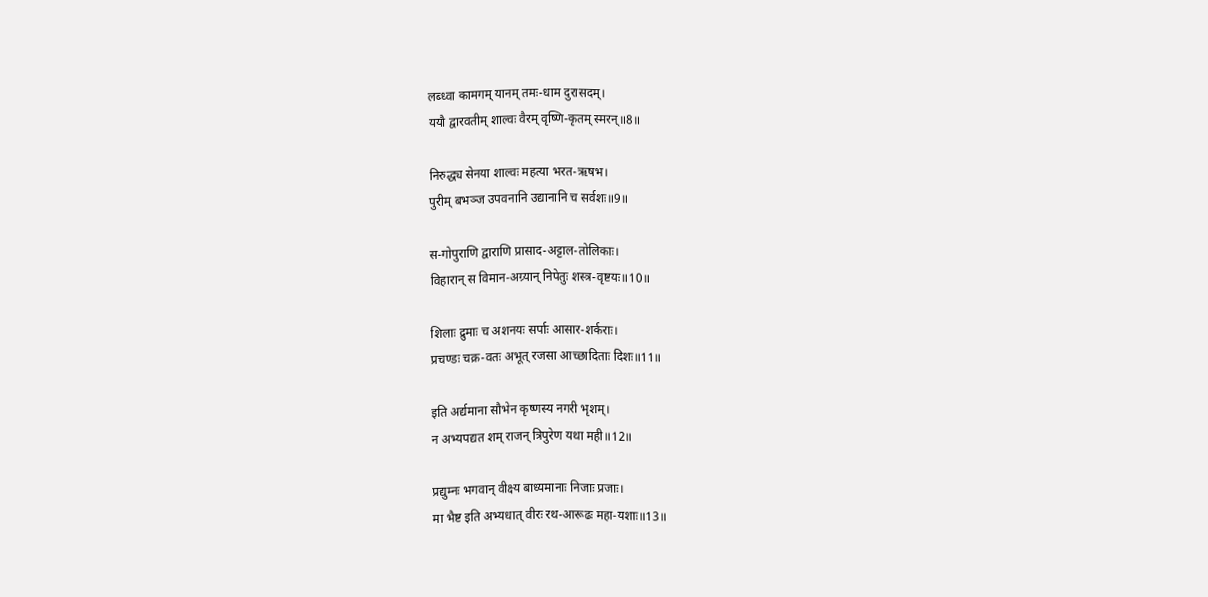लब्ध्वा कामगम् यानम् तमः-धाम दुरासदम्।
ययौ द्वारवतीम् शाल्वः वैरम् वृष्णि-कृतम् स्मरन्॥8॥

निरुद्ध्य सेनया शाल्वः महत्या भरत-ऋषभ।
पुरीम् बभञ्ज उपवनानि उद्यानानि च सर्वशः॥9॥

स-गोपुराणि द्वाराणि प्रासाद-अट्टाल-तोलिकाः।
विहारान् स विमान-अग्र्यान् निपेतुः शस्त्र-वृष्टयः॥10॥

शिलाः द्रुमाः च अशनयः सर्पाः आसार-शर्कराः।
प्रचण्डः चक्र-वतः अभूत् रजसा आच्छादिताः दिशः॥11॥

इति अर्द्यमाना सौभेन कृष्णस्य नगरी भृशम्।
न अभ्यपद्यत शम् राजन् त्रिपुरेण यथा मही॥12॥

प्रद्युम्नः भगवान् वीक्ष्य बाध्यमानाः निजाः प्रजाः।
मा भैष्ट इति अभ्यधात् वीरः रथ-आरूढः महा-यशाः॥13॥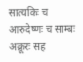सात्यकिः च आरुदेष्णः च साम्बः अक्रूरः सह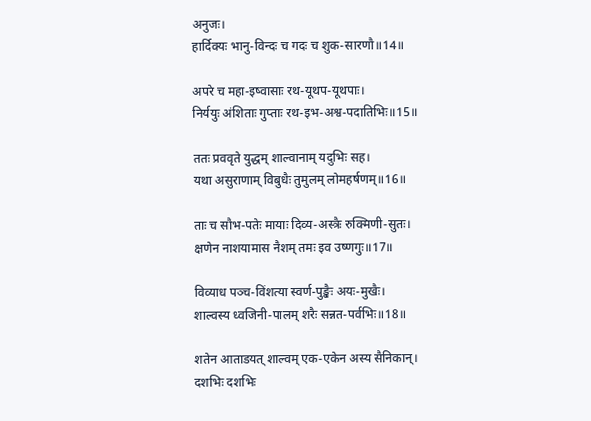अनुजः।
हार्दिक्यः भानु-विन्दः च गदः च शुक-सारणौ॥14॥

अपरे च महा-इष्वासाः रथ-यूथप-यूथपाः।
निर्ययुः अंशिताः गुप्ताः रथ-इभ-अश्व-पदातिभिः॥15॥

ततः प्रववृते युद्धम् शाल्वानाम् यदुभिः सह।
यथा असुराणाम् विबुधैः तुमुलम् लोमहर्षणम्॥16॥

ताः च सौभ-पतेः मायाः दिव्य-अस्त्रैः रुक्मिणी-सुतः।
क्षणेन नाशयामास नैशम् तमः इव उष्णगुः॥17॥

विव्याध पञ्च-विंशत्या स्वर्ण-पुङ्खैः अयः-मुखैः।
शाल्वस्य ध्वजिनी-पालम् शरैः सन्नत-पर्वभिः॥18॥

शतेन आताडयत् शाल्वम् एक-एकेन अस्य सैनिकान्।
दशभिः दशभिः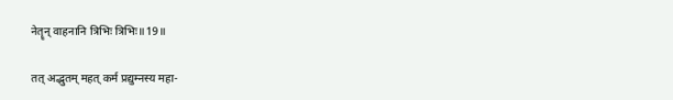नेतॄन् वाहनानि त्रिभिः त्रिभिः॥19॥

तत् अद्भुतम् महत् कर्म प्रद्युम्नस्य महा-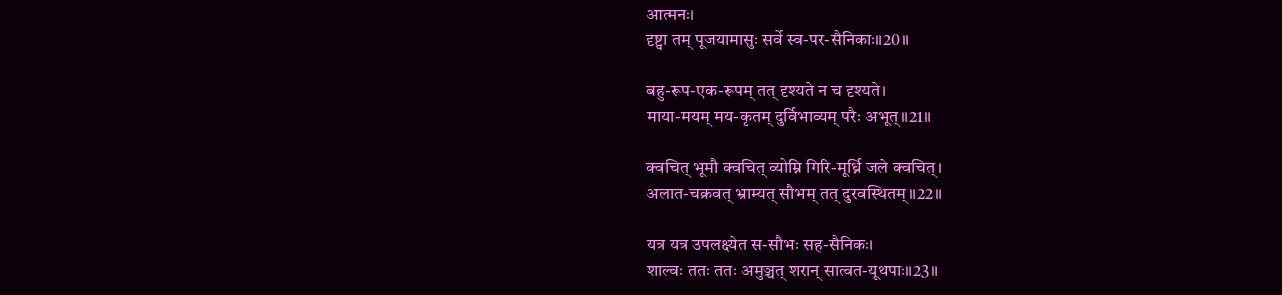आत्मनः।
दृष्ट्वा तम् पूजयामासुः सर्वे स्व-पर-सैनिकाः॥20॥

बहु-रूप-एक-रूपम् तत् दृश्यते न च दृश्यते।
माया-मयम् मय-कृतम् दुर्विभाव्यम् परैः अभूत्॥21॥

क्वचित् भूमौ क्वचित् व्योम्नि गिरि-मूर्ध्नि जले क्वचित्।
अलात-चक्रवत् भ्राम्यत् सौभम् तत् दुरवस्थितम्॥22॥

यत्र यत्र उपलक्ष्येत स-सौभः सह-सैनिकः।
शाल्वः ततः ततः अमुञ्चत् शरान् सात्वत-यूथपाः॥23॥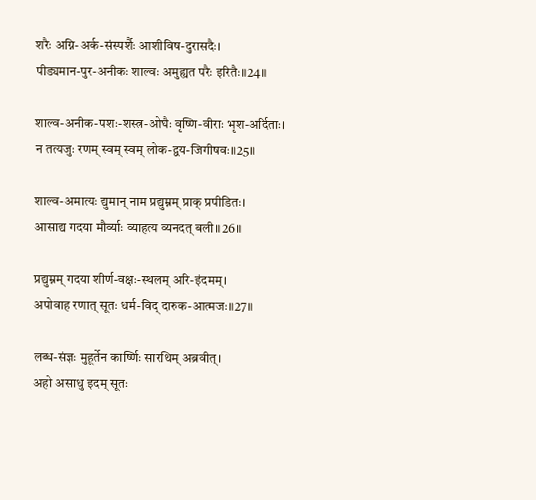शरैः अग्नि-अर्क-संस्पर्शैः आशीविष-दुरासदैः।
पीड्यमान-पुर-अनीकः शाल्वः अमुह्यत परैः इरितैः॥24॥

शाल्व-अनीक-पशः-शस्त्र-ओघैः वृष्णि-वीराः भृश-अर्दिताः।
न तत्यजुः रणम् स्वम् स्वम् लोक-द्वय-जिगीषवः॥25॥

शाल्व-अमात्यः द्युमान् नाम प्रद्युम्नम् प्राक् प्रपीडितः।
आसाद्य गदया मौर्व्याः व्याहत्य व्यनदत् बली॥26॥

प्रद्युम्नम् गदया शीर्ण-वक्षः-स्थलम् अरि-इंदमम्।
अपोवाह रणात् सूतः धर्म-विद् दारुक-आत्मजः॥27॥

लब्ध-संज्ञः मुहूर्तेन कार्ष्णिः सारथिम् अब्रवीत्।
अहो असाधु इदम् सूतः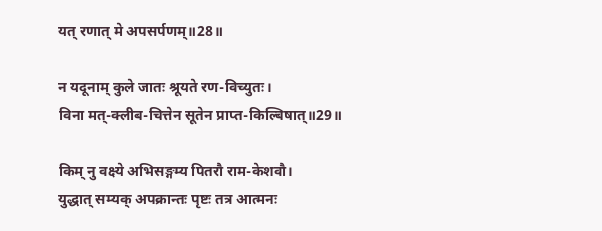यत् रणात् मे अपसर्पणम्॥28॥

न यदूनाम् कुले जातः श्रूयते रण-विच्युतः।
विना मत्-क्लीब-चित्तेन सूतेन प्राप्त-किल्बिषात्॥29॥

किम् नु वक्ष्ये अभिसङ्गम्य पितरौ राम-केशवौ।
युद्धात् सम्यक् अपक्रान्तः पृष्टः तत्र आत्मनः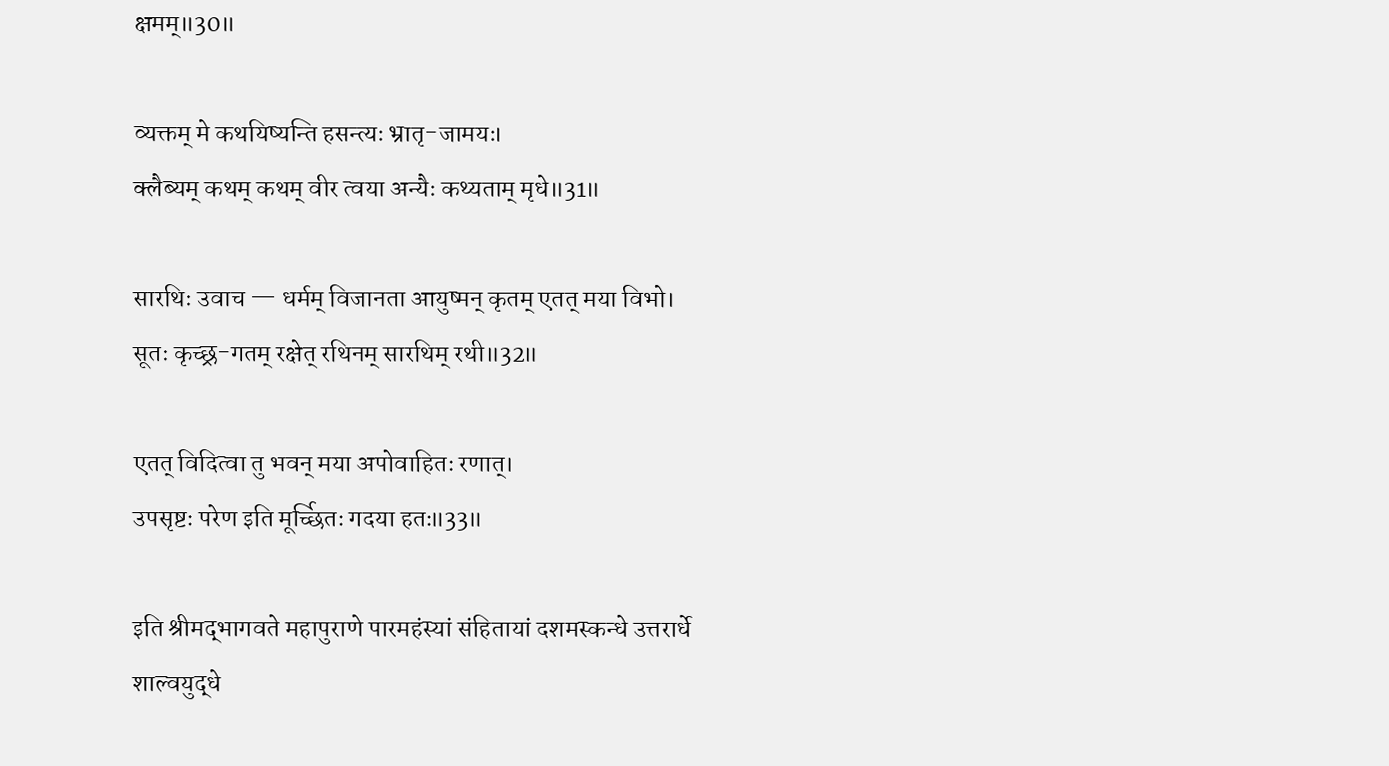क्षमम्॥30॥

व्यक्तम् मे कथयिष्यन्ति हसन्त्यः भ्रातृ-जामयः।
क्लैब्यम् कथम् कथम् वीर त्वया अन्यैः कथ्यताम् मृधे॥31॥

सारथिः उवाच — धर्मम् विजानता आयुष्मन् कृतम् एतत् मया विभो।
सूतः कृच्छ्र-गतम् रक्षेत् रथिनम् सारथिम् रथी॥32॥

एतत् विदित्वा तु भवन् मया अपोवाहितः रणात्।
उपसृष्टः परेण इति मूर्च्छितः गदया हतः॥33॥

इति श्रीमद्‍भागवते महापुराणे पारमहंस्यां संहितायां दशमस्कन्धे उत्तरार्धे शाल्वयुद्धे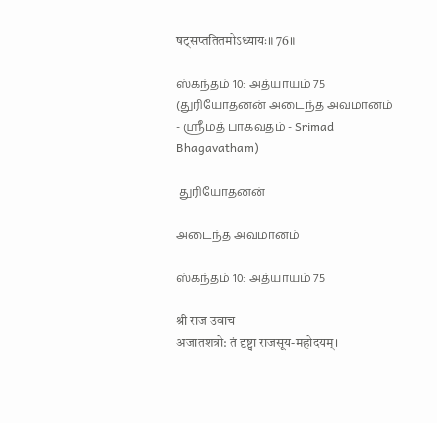षट्सप्ततितमोऽध्यायः॥ 76॥

ஸ்கந்தம் 10: அத்யாயம் 75 (துரியோதனன் அடைந்த அவமானம் - ஸ்ரீமத் பாகவதம் - Srimad Bhagavatham)

 துரியோதனன்

அடைந்த அவமானம்

ஸ்கந்தம் 10: அத்யாயம் 75

श्री राज उवाच
अजातशत्रो: तं दृष्ट्वा राजसूय-महोदयम्।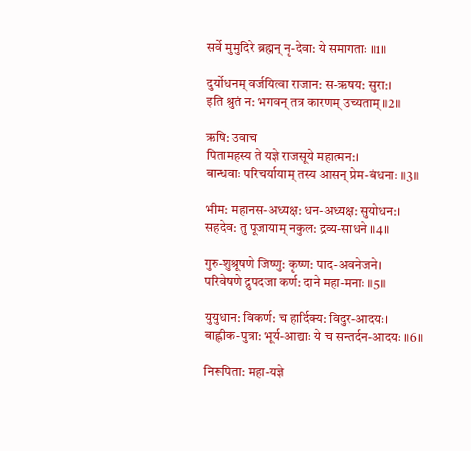सर्वे मुमुदिरे ब्रह्मन् नृ-देवा: ये समागताः ॥1॥

दुर्योधनम् वर्जयित्वा राजान: स-ऋषय: सुरा:।
इति श्रुतं न: भगवन् तत्र कारणम् उच्यताम् ॥2॥

ऋषि: उवाच
पितामहस्य ते यज्ञे राजसूये महात्मन:।
बान्धवाः परिचर्यायाम् तस्य आसन् प्रेम-बंधनाः ॥3॥

भीम: महानस-अध्यक्ष: धन-अध्यक्ष: सुयोधन:।
सहदेव: तु पूजायाम् नकुल: द्रव्य-साधने ॥4॥

गुरु-शुश्रूषणे जिष्णु: कृष्ण: पाद-अवनेजने।
परिवेषणे द्रुपदजा कर्ण: दाने महा-मनाः ॥5॥

युयुधान: विकर्ण: च हार्दिक्य: विदुर-आदयः।
बाह्लीक-पुत्रा: भूर्य-आद्याः ये च सन्तर्दन-आदयः ॥6॥

निरूपिता: महा-यज्ञे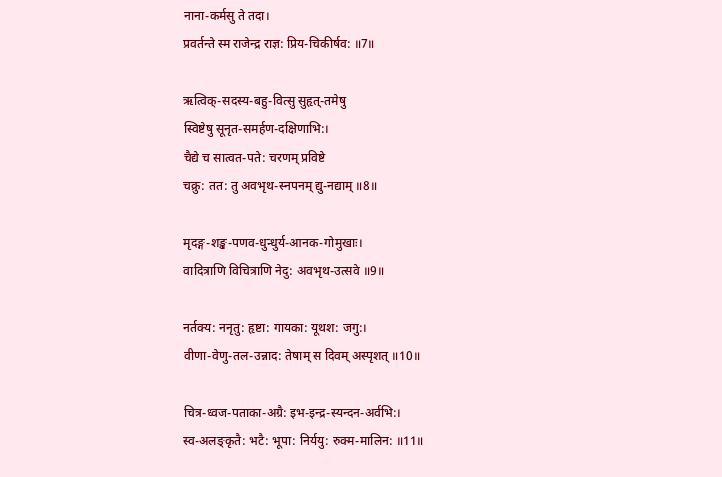नाना-कर्मसु ते तदा।
प्रवर्तन्ते स्म राजेन्द्र राज्ञ: प्रिय-चिकीर्षव: ॥7॥

ऋत्विक्-सदस्य-बहु-वित्सु सुहृत्-तमेषु
स्विष्टेषु सूनृत-समर्हण-दक्षिणाभि:।
चैद्ये च सात्वत-पते: चरणम् प्रविष्टे
चक्रु: तत: तु अवभृथ-स्नपनम् द्यु-नद्याम् ॥8॥

मृदङ्ग-शङ्ख-पणव-धुन्धुर्य-आनक-गोमुखाः।
वादित्राणि विचित्राणि नेदु: अवभृथ-उत्सवे ॥9॥

नर्तक्य: ननृतु: हृष्टा: गायका: यूथश: जगु:।
वीणा-वेणु-तल-उन्नाद: तेषाम् स दिवम् अस्पृशत् ॥10॥

चित्र-ध्वज-पताका-अग्रै: इभ-इन्द्र-स्यन्दन-अर्वभि:।
स्व-अलङ्कृतै: भटै: भूपा: निर्ययु: रुक्म-मालिन: ॥11॥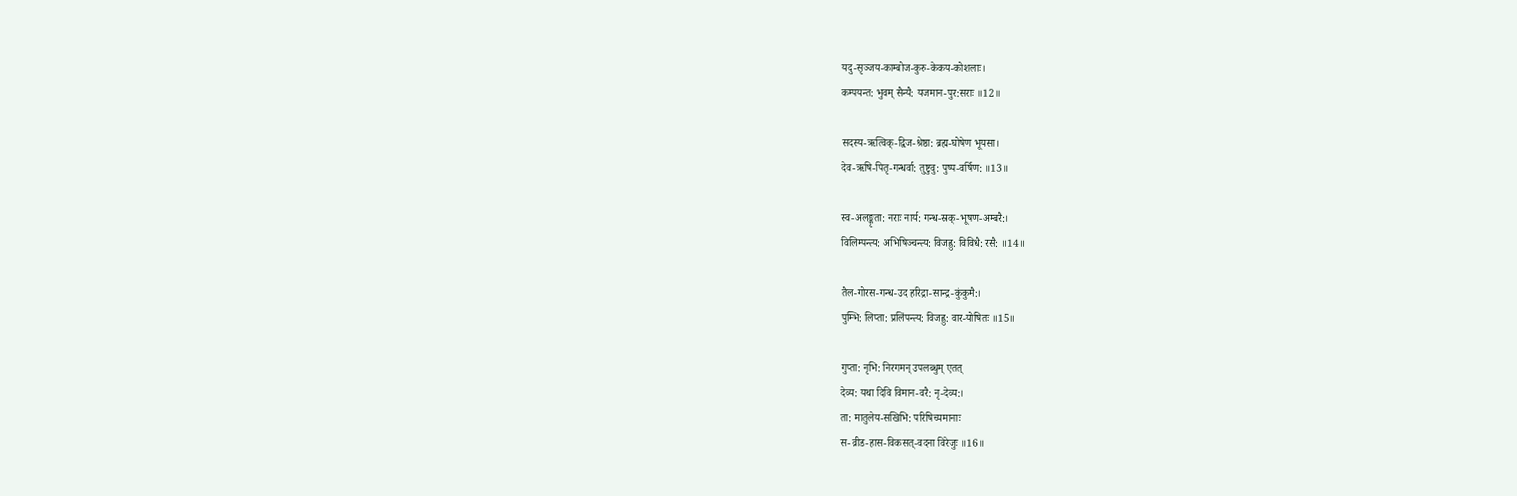यदु-सृञ्जय-काम्बोज-कुरु-केकय-कोशलाः।
कम्पयन्त: भुवम् सैन्यै: यजमान-पुर:सराः ॥12॥

सदस्य-ऋत्विक्-द्विज-श्रेष्ठा: ब्रह्म-घोषेण भूयसा।
देव-ऋषि-पितृ-गन्धर्वा: तुष्टुवु: पुष्प-वर्षिण: ॥13॥

स्व-अलङ्कृता: नराः नार्य: गन्ध-स्रक्-भूषण-अम्बरै:।
विलिम्पन्त्य: अभिषिञ्चन्त्य: विजह्रु: विविधै: रसै: ॥14॥

तैल-गोरस-गन्ध-उद हरिद्रा-सान्द्र-कुंकुमै:।
पुम्भि: लिप्ता: प्रलिंपन्त्य: विजह्रु: वार-योषितः ॥15॥

गुप्ता: नृभि: निरगमन् उपलब्धुम् एतत्
देव्य: यथा दिवि विमान-वरै: नृ-देव्य:।
ता: मातुलेय-सखिभि: परिषिच्यमानाः
स-व्रीड-हास-विकसत्-वदना विरेजुः ॥16॥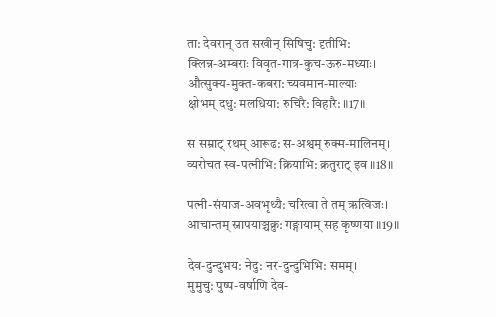ता: देवरान् उत सखीन् सिषिचु: दृतीभि:
क्लिन्न-अम्बराः विवृत-गात्र-कुच-ऊरु-मध्याः।
औत्सुक्य-मुक्त-कबरा: च्यवमान-माल्याः
क्षोभम् दधु: मलधिया: रुचिरै: विहारै: ॥17॥

स सम्राट् रथम् आरूढ: स-अश्वम् रुक्म-मालिनम्।
व्यरोचत स्व-पत्‍नीभि: क्रियाभि: क्रतुराट् इव ॥18॥

पत्‍नी-संयाज-अवभृथ्यै: चरित्वा ते तम् ऋत्विजः।
आचान्तम् स्नापयाञ्चक्रु: गङ्गायाम् सह कृष्णया ॥19॥

देव-दुन्दुभय: नेदु: नर-दुन्दुभिभि: समम्।
मुमुचु: पुष्प-वर्षाणि देव-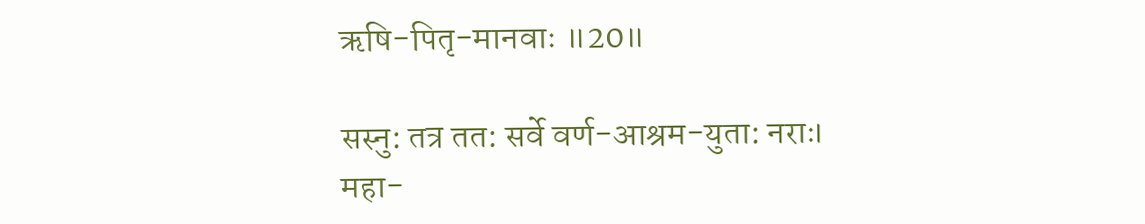ऋषि-पितृ-मानवाः ॥20॥

सस्नु: तत्र तत: सर्वे वर्ण-आश्रम-युता: नराः।
महा-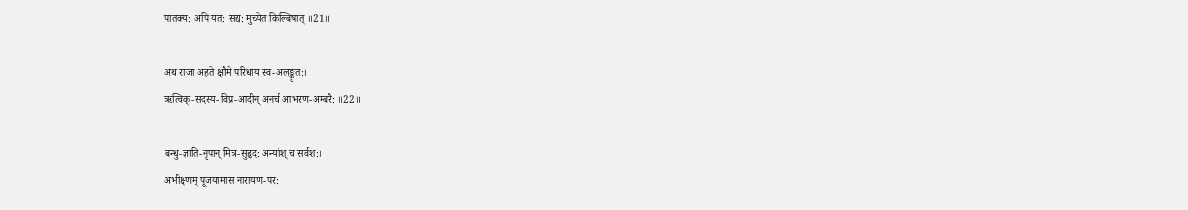पातक्य: अपि यत: सद्य: मुच्येत किल्बिषात् ॥21॥

अथ राजा अहते क्षौमे परिधाय स्व-अलङ्कृत:।
ऋत्विक्-सदस्य-विप्र-आदीन् अनर्च आभरण-अम्बरै: ॥22॥

बन्धु-ज्ञाति-नृपान् मित्र-सुहृद: अन्यांश् च सर्वश:।
अभीक्ष्णम् पूजयामास नारायण-पर: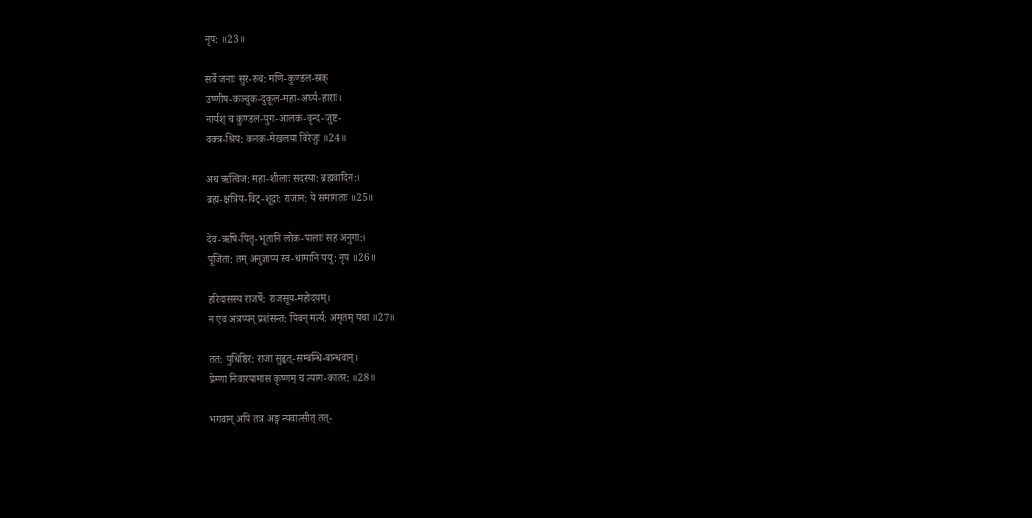नृप: ॥23॥

सर्वे जनाः सुर-रुच: मणि-कुण्डल-स्रक्
उष्णीष-कञ्चुक-दुकूल-महा-अर्घ्य-हाराः।
नार्यश् च कुण्डल-युग-आलक-वृन्द-जुष्ट-
वक्त्र-श्रिय: कनक-मेखलया विरेजुः ॥24॥

अथ ऋत्विज: महा-शीलाः सदस्या: ब्रह्मवादिन:।
ब्रह्म-क्षत्रिय-विट्-शूद्रा: राजान: ये समागताः ॥25॥

देव-ऋषि-पितृ-भूतानि लोक-पालाः सह अनुगा:।
पूजिता: तम् अनुज्ञाप्य स्व-धामानि ययु: नृप ॥26॥

हरिदासस्य राजर्षे: राजसूय-महोदयम्।
न एव अत्रप्यन् प्रशंसन्त: पिबन् मर्त्य: अमृतम् यथा ॥27॥

तत: युधिष्ठिर: राजा सुहृत्-सम्बन्धि-बान्धवान्।
प्रेम्णा निवारयामास कृष्णम् च त्याग-कातर: ॥28॥

भगवान् अपि तत्र अङ्ग न्यवात्सीत् तत्-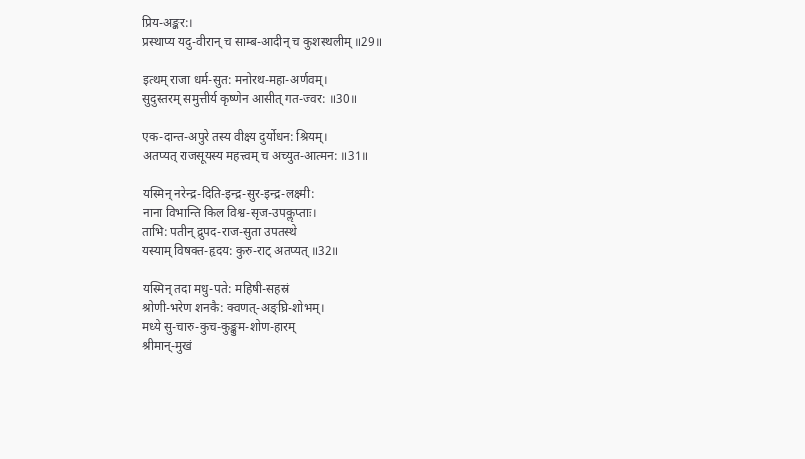प्रिय-अङ्कर:।
प्रस्थाप्य यदु-वीरान् च साम्ब-आदीन् च कुशस्थलीम् ॥29॥

इत्थम् राजा धर्म-सुत: मनोरथ-महा-अर्णवम्।
सुदुस्तरम् समुत्तीर्य कृष्णेन आसीत् गत-ज्वर: ॥30॥

एक-दान्त-अपुरे तस्य वीक्ष्य दुर्योधन: श्रियम्।
अतप्यत् राजसूयस्य महत्त्वम् च अच्युत-आत्मन: ॥31॥

यस्मिन् नरेन्द्र-दिति-इन्द्र-सुर-इन्द्र-लक्ष्मी:
नाना विभान्ति किल विश्व-सृज-उपकॢप्ताः।
ताभि: पतीन् द्रुपद-राज-सुता उपतस्थे
यस्याम् विषक्त-हृदय: कुरु-राट् अतप्यत् ॥32॥

यस्मिन् तदा मधु-पते: महिषी-सहस्रं
श्रोणी-भरेण शनकै: क्वणत्-अङ्घ्रि-शोभम्।
मध्ये सु-चारु-कुच-कुङ्कुम-शोण-हारम्
श्रीमान्-मुखं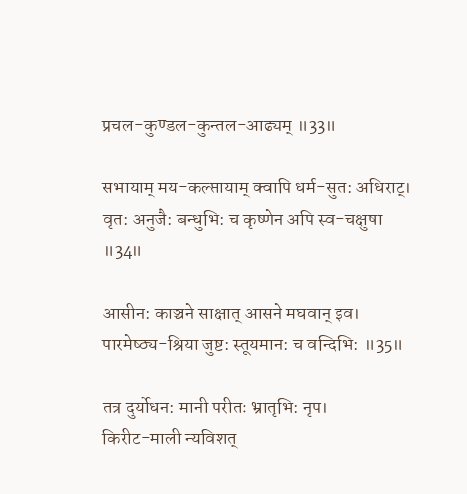प्रचल-कुण्डल-कुन्तल-आढ्यम् ॥33॥

सभायाम् मय-कल्प्तायाम् क्वापि धर्म-सुत: अधिराट्।
वृत: अनुजै: बन्धुभि: च कृष्णेन अपि स्व-चक्षुषा ॥34॥

आसीन: काञ्चने साक्षात् आसने मघवान् इव।
पारमेष्ठ्य-श्रिया जुष्ट: स्तूयमान: च वन्दिभि: ॥35॥

तत्र दुर्योधन: मानी परीतः भ्रातृभि: नृप।
किरीट-माली न्यविशत्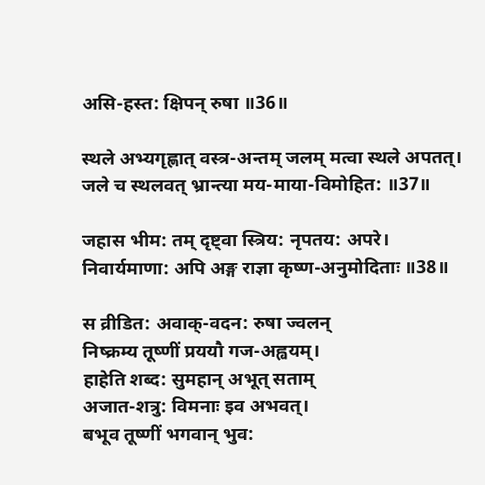असि-हस्त: क्षिपन् रुषा ॥36॥

स्थले अभ्यगृह्णात् वस्त्र-अन्तम् जलम् मत्वा स्थले अपतत्।
जले च स्थलवत् भ्रान्त्या मय-माया-विमोहित: ॥37॥

जहास भीम: तम् दृष्ट्वा स्त्रिय: नृपतय: अपरे।
निवार्यमाणा: अपि अङ्ग राज्ञा कृष्ण-अनुमोदिताः ॥38॥

स व्रीडित: अवाक्-वदन: रुषा ज्वलन्
निष्क्रम्य तूष्णीं प्रययौ गज-अह्वयम्।
हाहेति शब्द: सुमहान् अभूत् सताम्
अजात-शत्रु: विमनाः इव अभवत्।
बभूव तूष्णीं भगवान् भुव: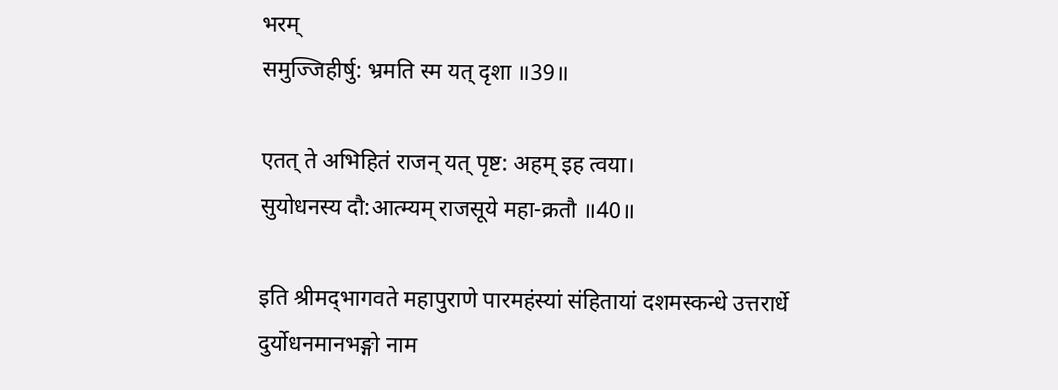भरम्
समुज्जिहीर्षु: भ्रमति स्म यत् दृशा ॥39॥

एतत् ते अभिहितं राजन् यत् पृष्ट: अहम् इह त्वया।
सुयोधनस्य दौ:आत्म्यम् राजसूये महा-क्रतौ ॥40॥

इति श्रीमद्‍भागवते महापुराणे पारमहंस्यां संहितायां दशमस्कन्धे उत्तरार्धे दुर्योधनमानभङ्गो नाम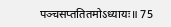पञ्चसप्ततितमोऽध्यायः॥ 75